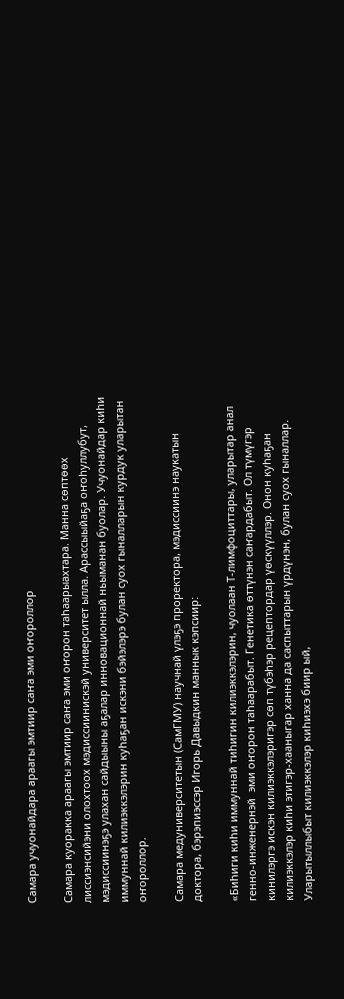Самара учуонайдара араагы эмтиир саҥа эми оҥороллор

Самара куоракка араагы эмтиир саҥа эми оҥорон таһаарыахтара. Манна сөптөөх лиссиэнсийэни олохтоох мэдиссиинискэй университет ылла. Арассыыйаҕа оҥоһуллубут, мэдиссиинэҕэ улахан сайдыыны аҕалар инновационнай ньыманан буолар. Учуонайдар киһи иммуннай килиэккэлэрин куһаҕан искэни бэйэлэрэ булан суох гыналларын курдук уларытан оҥороллор.

Самара медуниверситетын (СамГМУ) научнай үлэҕэ проректора, мэдиссиинэ наукатын доктора, бэрэпиэссэр Игорь Давыдкин маннык кэпсиир:

«Биһиги киһи иммуннай тиһигин килиэккэлэрин, чуолаан Т-лимфоциттары, уларытар анал генно-инженернэй  эми оҥорон таһаарабыт. Генетика өттүнэн саҥардабыт. Ол түмүгэр кинилэргэ искэн килиэккэлэригэр сөп түбэһэр рецептордар үөскүүллэр. Онон куһаҕан килиэккэлэр киһи этигэр-хааныгар ханна да саспыттарын үрдүнэн, булан суох гыналлар. Уларытыллыбыт килиэккэлэр киһиэхэ биир ый,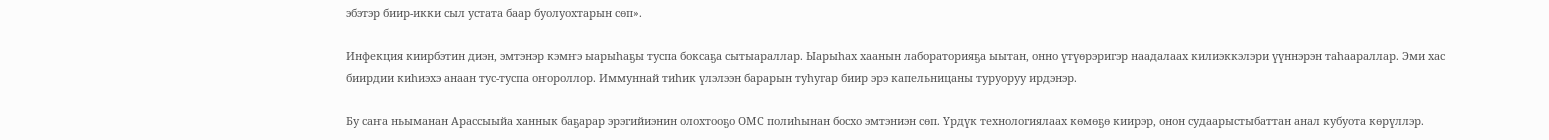эбэтэр биир-икки сыл устата баар буолуохтарын сөп».

Инфекция киирбэтин диэн, эмтэнэр кэмҥэ ыарыһаҕы туспа боксаҕа сытыараллар. Ыарыһах хаанын лабораторияҕа ыытан, онно үтүөрэригэр наадалаах килиэккэлэри үүннэрэн таһаараллар. Эми хас биирдии киһиэхэ анаан тус-туспа оҥороллор. Иммуннай тиһик үлэлээн барарын туһугар биир эрэ капельницаны туруоруу ирдэнэр.

Бу саҥа ньыманан Арассыыйа ханнык баҕарар эрэгийиэнин олохтооҕо ОМС полиһынан босхо эмтэниэн сөп. Үрдүк технологиялаах көмөҕө киирэр, онон судаарыстыбаттан анал кубуота көрүллэр.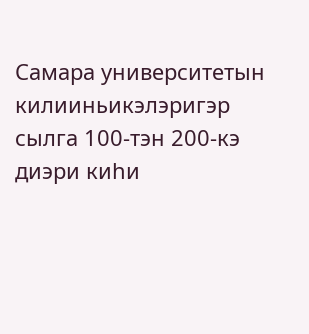Самара университетын килииньикэлэригэр сылга 100-тэн 200-кэ диэри киһи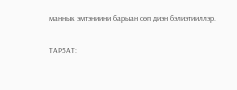маннык эмтэниини барыан сөп диэн бэлиэтииллэр.

ТАР5АТ: